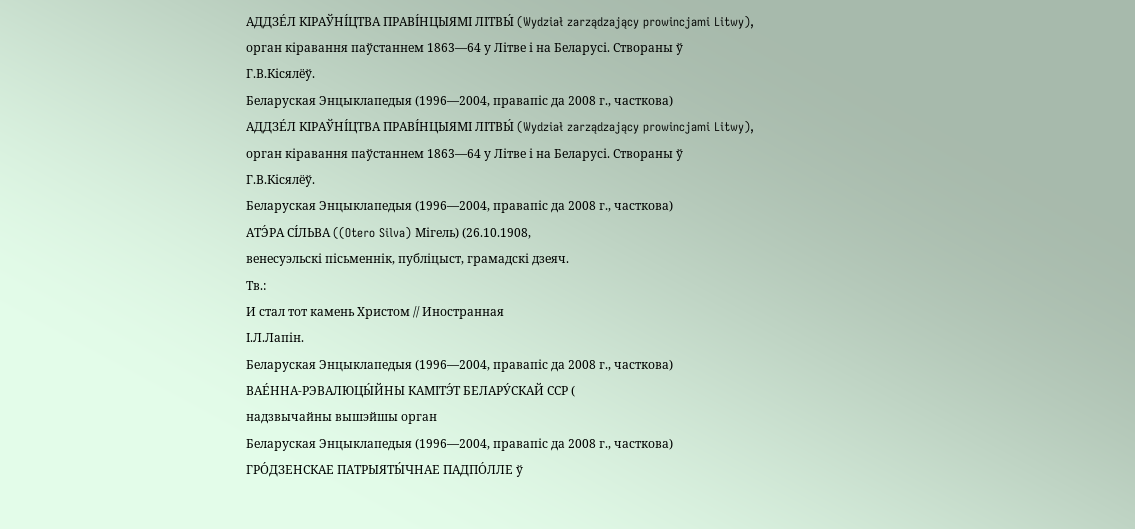АДДЗЕ́Л КІРАЎНІ́ЦТВА ПРАВІ́НЦЫЯМІ ЛІТВЫ́ (Wydział zarządzający prowincjami Litwy),
орган кіравання паўстаннем 1863—64 у Літве і на Беларусі. Створаны ў
Г.В.Кісялёў.
Беларуская Энцыклапедыя (1996—2004, правапіс да 2008 г., часткова)
АДДЗЕ́Л КІРАЎНІ́ЦТВА ПРАВІ́НЦЫЯМІ ЛІТВЫ́ (Wydział zarządzający prowincjami Litwy),
орган кіравання паўстаннем 1863—64 у Літве і на Беларусі. Створаны ў
Г.В.Кісялёў.
Беларуская Энцыклапедыя (1996—2004, правапіс да 2008 г., часткова)
АТЭ́РА СІ́ЛЬВА ((Otero Silva) Мігель) (26.10.1908,
венесуэльскі пісьменнік, публіцыст, грамадскі дзеяч.
Тв.:
И стал тот камень Христом // Иностранная
І.Л.Лапін.
Беларуская Энцыклапедыя (1996—2004, правапіс да 2008 г., часткова)
ВАЕ́ННА-РЭВАЛЮЦЫ́ЙНЫ КАМІТЭ́Т БЕЛАРУ́СКАЙ ССР (
надзвычайны вышэйшы орган
Беларуская Энцыклапедыя (1996—2004, правапіс да 2008 г., часткова)
ГРО́ДЗЕНСКАЕ ПАТРЫЯТЫ́ЧНАЕ ПАДПО́ЛЛЕ ў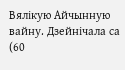Вялікую Айчынную вайну. Дзейнічала са
(60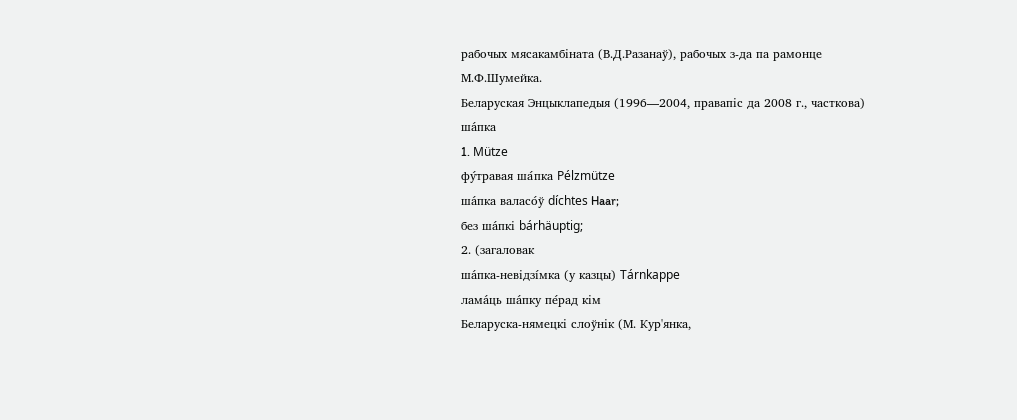рабочых мясакамбіната (В.Д.Разанаў), рабочых з-да па рамонце
М.Ф.Шумейка.
Беларуская Энцыклапедыя (1996—2004, правапіс да 2008 г., часткова)
ша́пка
1. Mütze
фу́травая ша́пка Pélzmütze
ша́пка валасо́ў díchtes Haar;
без ша́пкі bárhäuptig;
2. (загаловак
ша́пка-невідзі́мка (у казцы) Tárnkappe
лама́ць ша́пку пе́рад кім
Беларуска-нямецкі слоўнік (М. Кур'янка,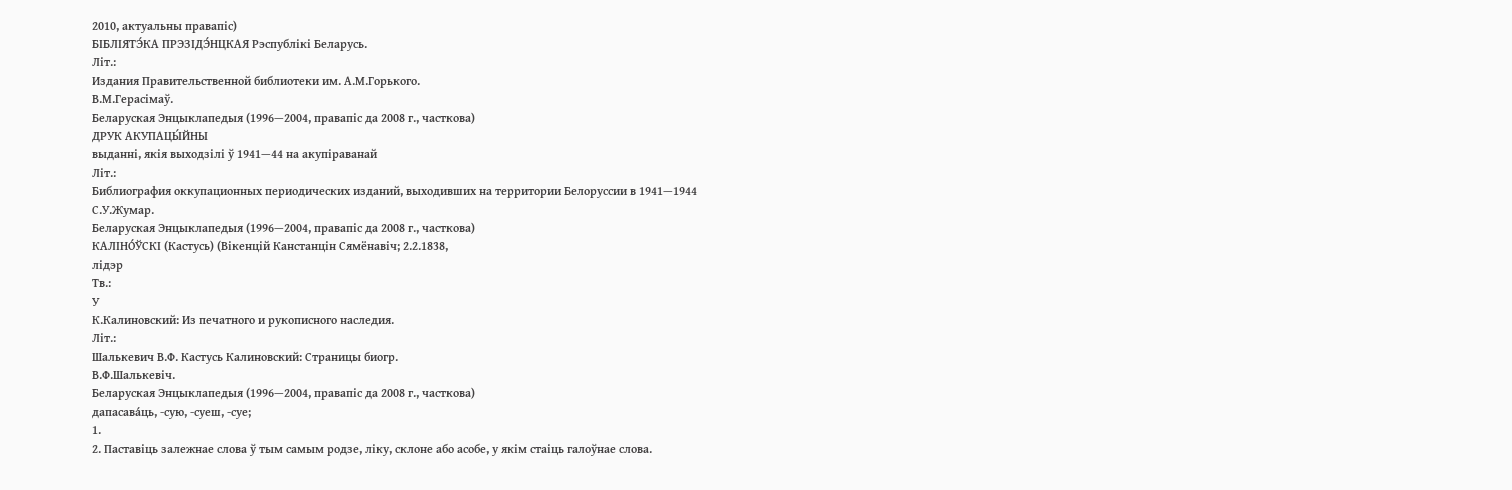2010, актуальны правапіс)
БІБЛІЯТЭ́КА ПРЭЗІДЭ́НЦКАЯ Рэспублікі Беларусь.
Літ.:
Издания Правительственной библиотеки им. А.М.Горького.
В.М.Герасімаў.
Беларуская Энцыклапедыя (1996—2004, правапіс да 2008 г., часткова)
ДРУК АКУПАЦЫ́ЙНЫ
выданні, якія выходзілі ў 1941—44 на акупіраванай
Літ.:
Библиография оккупационных периодических изданий, выходивших на территории Белоруссии в 1941—1944
С.У.Жумар.
Беларуская Энцыклапедыя (1996—2004, правапіс да 2008 г., часткова)
КАЛІНО́ЎСКІ (Кастусь) (Вікенцій Канстанцін Сямёнавіч; 2.2.1838,
лідэр
Тв.:
У
К.Калиновский: Из печатного и рукописного наследия.
Літ.:
Шалькевич В.Ф. Кастусь Калиновский: Страницы биогр.
В.Ф.Шалькевіч.
Беларуская Энцыклапедыя (1996—2004, правапіс да 2008 г., часткова)
дапасава́ць, ‑сую, ‑суеш, ‑суе;
1.
2. Паставіць залежнае слова ў тым самым родзе, ліку, склоне або асобе, у якім стаіць галоўнае слова.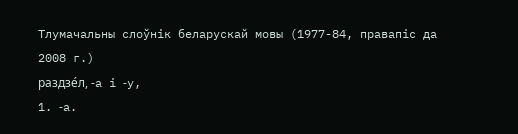Тлумачальны слоўнік беларускай мовы (1977-84, правапіс да 2008 г.)
раздзе́л, ‑а і ‑у,
1. ‑а.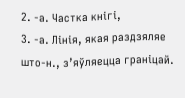2. ‑а. Частка кнігі,
3. ‑а. Лінія, якая раздзяляе што‑н., з’яўляецца граніцай.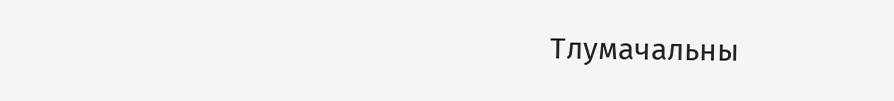Тлумачальны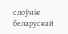слоўнік беларускай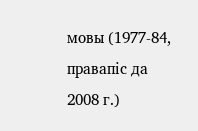мовы (1977-84, правапіс да 2008 г.)